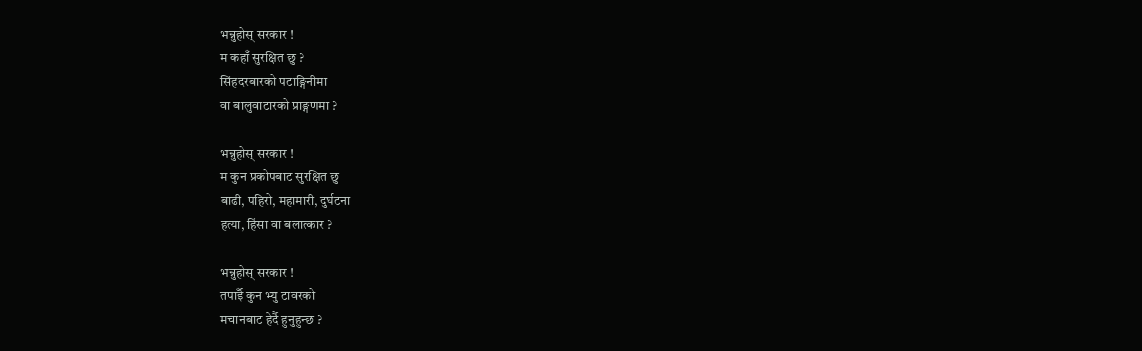भन्नुहोस् सरकार !
म कहाँ सुरक्षित छु ?
सिंहदरबारको पटाङ्गिनीमा
वा बालुवाटारको प्राङ्गणमा ?

भन्नुहोस् सरकार !
म कुन प्रकोपबाट सुरक्षित छु
बाढी, पहिरो, महामारी, दुर्घटना
हत्या, हिंसा वा बलात्कार ?

भन्नुहोस् सरकार !
तपाईँ कुन भ्यु टावरको
मचानबाट हेर्दै हुनुहुन्छ ?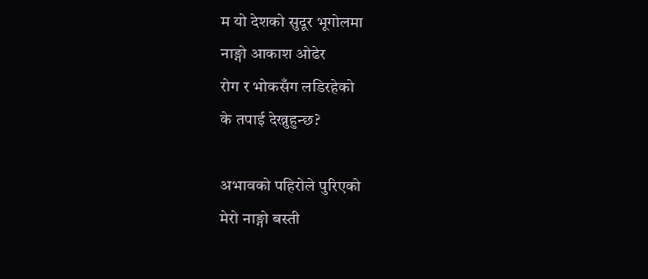म यो देशको सुदूर भूगोलमा
नाङ्गो आकाश ओढेर
रोग र भोकसँग लडिरहेको
के तपाई देख्नुहुन्छ?

अभावको पहिरोले पुरिएको
मेरो नाङ्गो बस्ती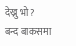देख्नु भो?
बन्द बाकसमा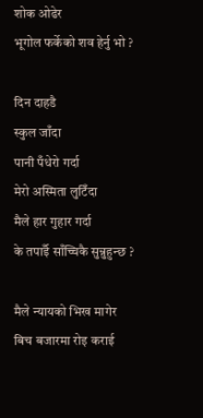शोक ओढेर
भूगोल फर्केको शव हेर्नु भो ?

दिन दाहडै
स्कुल जाँदा
पानी पँधेरो गर्दा
मेरो अस्मिता लुटिँदा
मैले हार गुहार गर्दा
के तपाईँ साँच्चिकै सुन्नुहुन्छ ?

मैले न्यायको भिख मागेर
बिच बजारमा रोइ कराई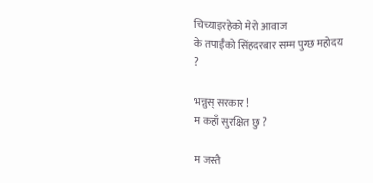चिच्याइरहेको मेरो आवाज
के तपाईँको सिंहदरबार सम्म पुग्छ महोदय ?

भन्नुस् सरकार !
म कहाँ सुरक्षित छु ?

म जस्तै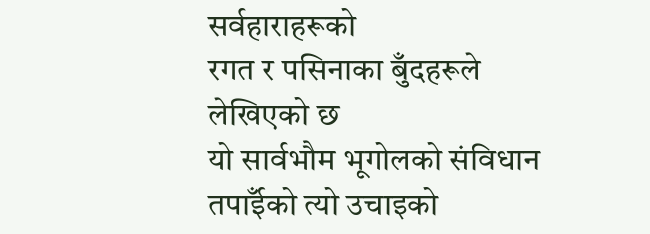सर्वहाराहरूको
रगत र पसिनाका बुँदहरूले लेखिएको छ
यो सार्वभौम भूगोलको संविधान
तपाईँको त्यो उचाइको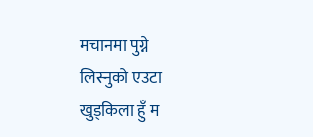मचानमा पुग्ने
लिस्नुको एउटा खुड्किला हुँ म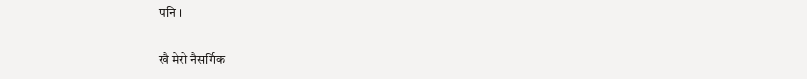पनि ।

खै मेरो नैसर्गिक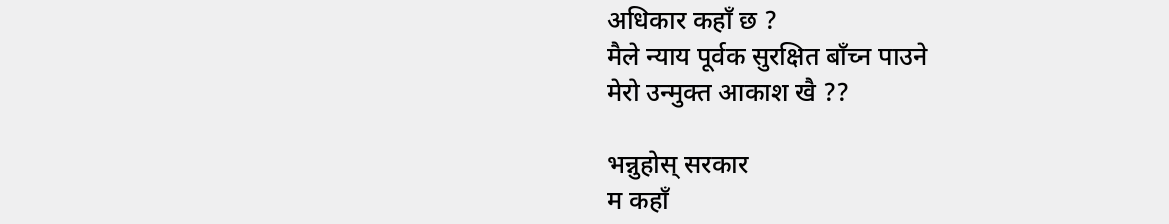अधिकार कहाँ छ ?
मैले न्याय पूर्वक सुरक्षित बाँच्न पाउने
मेरो उन्मुक्त आकाश खै ??

भन्नुहोस् सरकार
म कहाँ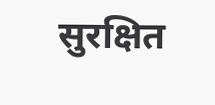सुरक्षित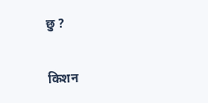छु ?

किशन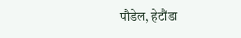पौडेल, हेटौंडा